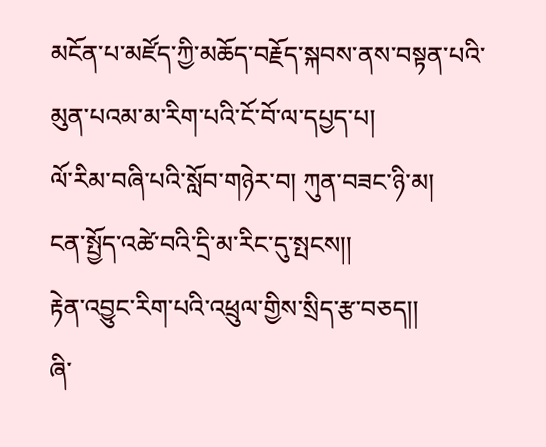མངོན་པ་མཛོད་ཀྱི་མཆོད་བརྗོད་སྐབས་ནས་བསྟན་པའི་མུན་པའམ་མ་རིག་པའི་ངོ་བོ་ལ་དཔྱད་པ།
ལོ་རིམ་བཞི་པའི་སློབ་གཉེར་བ། ཀུན་བཟང་ཉི་མ།
ངན་སྤྱོད་འཚེ་བའི་དྲི་མ་རིང་དུ་སྤངས།།
རྟེན་འབྱུང་རིག་པའི་འཕྲུལ་གྱིས་སྲིད་རྩ་བཅད།།
ཞི་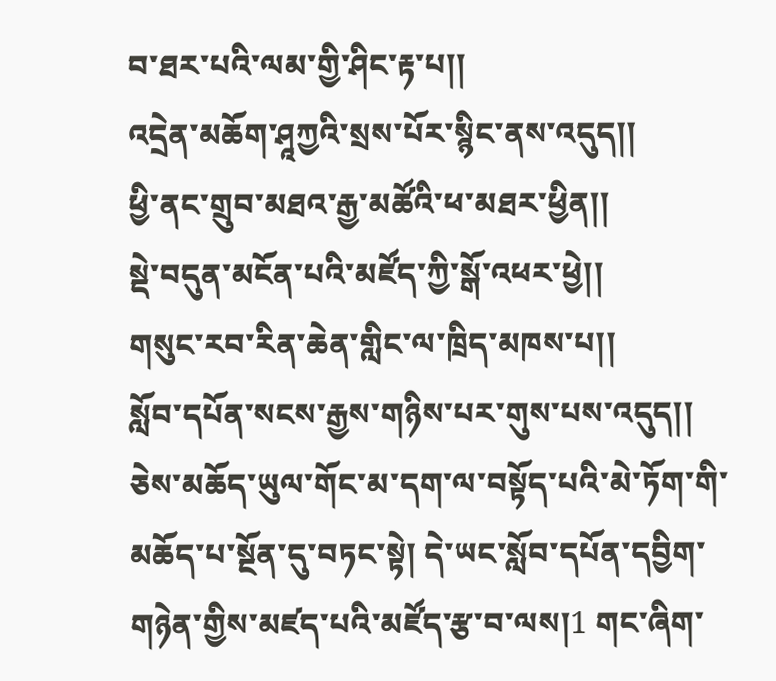བ་ཐར་པའི་ལམ་གྱི་ཤིང་རྟ་པ།།
འདྲེན་མཆོག་ཤཱཀྱའི་སྲས་པོར་སྙིང་ནས་འདུད།།
ཕྱི་ནང་གྲུབ་མཐའ་རྒྱ་མཚོའི་ཕ་མཐར་ཕྱིན།།
སྡེ་བདུན་མངོན་པའི་མཛོད་ཀྱི་སྒོ་འཕར་ཕྱེ།།
གསུང་རབ་རིན་ཆེན་གླིང་ལ་ཁྲིད་མཁས་པ།།
སློབ་དཔོན་སངས་རྒྱས་གཉིས་པར་གུས་པས་འདུད།།
ཅེས་མཆོད་ཡུལ་གོང་མ་དག་ལ་བསྟོད་པའི་མེ་ཏོག་གི་མཆོད་པ་སྔོན་དུ་བཏང་སྟེ། དེ་ཡང་སློབ་དཔོན་དབྱིག་གཉེན་གྱིས་མཛད་པའི་མཛོད་རྩ་བ་ལས།1 གང་ཞིག་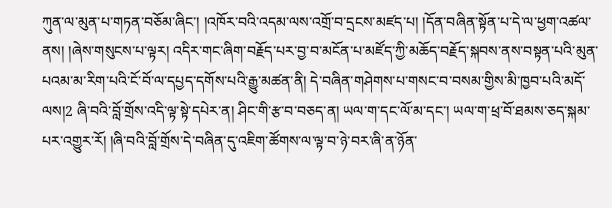ཀུན་ལ་མུན་པ་གཏན་བཅོམ་ཞིང་། །འཁོར་བའི་འདམ་ལས་འགྲོ་བ་དྲངས་མཛད་པ། །དོན་བཞིན་སྟོན་པ་དེ་ལ་ཕྱག་འཚལ་ནས། །ཞེས་གསུངས་པ་ལྟར། འདིར་གང་ཞིག་བརྗོད་པར་བྱ་བ་མངོན་པ་མཛོད་ཀྱི་མཆོད་བརྗོད་སྐབས་ནས་བསྟན་པའི་མུན་པའམ་མ་རིག་པའི་ངོ་བོ་ལ་དཔྱད་དགོས་པའི་རྒྱུ་མཚན་ནི། དེ་བཞིན་གཤེགས་པ་གསང་བ་བསམ་གྱིས་མི་ཁྱབ་པའི་མདོ་ལས།2 ཞི་བའི་བློ་གྲོས་འདི་ལྟ་སྟེ་དཔེར་ན། ཤིང་གི་རྩ་བ་བཅད་ན། ཡལ་ག་དང་ལོ་མ་དང་། ཡལ་ག་ཕྲ་བོ་ཐམས་ཅད་སྐམ་པར་འགྱུར་རོ། །ཞི་བའི་བློ་གྲོས་དེ་བཞིན་དུ་འཇིག་ཚོགས་ལ་ལྟ་བ་ཉེ་བར་ཞི་ན་ཉོན་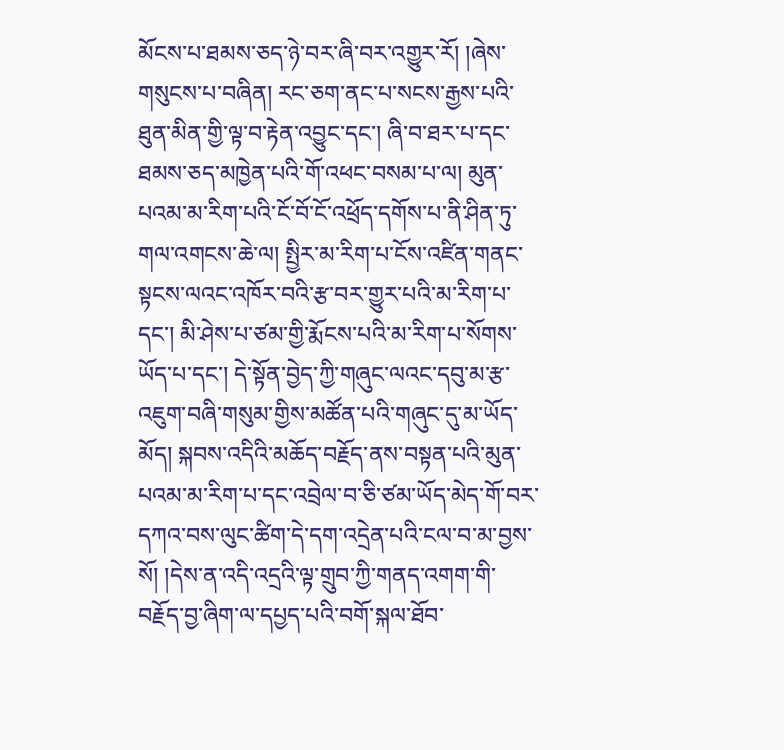མོངས་པ་ཐམས་ཅད་ཉེ་བར་ཞི་བར་འགྱུར་རོ། །ཞེས་གསུངས་པ་བཞིན། རང་ཅག་ནང་པ་སངས་རྒྱས་པའི་ཐུན་མིན་གྱི་ལྟ་བ་རྟེན་འབྱུང་དང་། ཞི་བ་ཐར་པ་དང་ཐམས་ཅད་མཁྱེན་པའི་གོ་འཕང་བསམ་པ་ལ། མུན་པའམ་མ་རིག་པའི་ངོ་བོ་ངོ་འཕྲོད་དགོས་པ་ནི་ཤིན་ཏུ་གལ་འགངས་ཆེ་ལ། སྤྱིར་མ་རིག་པ་ངོས་འཛིན་གནང་སྟངས་ལའང་འཁོར་བའི་རྩ་བར་གྱུར་པའི་མ་རིག་པ་དང་། མི་ཤེས་པ་ཙམ་གྱི་རྨོངས་པའི་མ་རིག་པ་སོགས་ཡོད་པ་དང་། དེ་སྟོན་བྱེད་ཀྱི་གཞུང་ལའང་དབུ་མ་རྩ་འཇུག་བཞི་གསུམ་གྱིས་མཚོན་པའི་གཞུང་དུ་མ་ཡོད་མོད། སྐབས་འདིའི་མཆོད་བརྗོད་ནས་བསྟན་པའི་མུན་པའམ་མ་རིག་པ་དང་འབྲེལ་བ་ཅི་ཙམ་ཡོད་མེད་གོ་བར་དཀའ་བས་ལུང་ཚིག་དེ་དག་འདྲེན་པའི་ངལ་བ་མ་བྱས་སོ། །དེས་ན་འདི་འདྲའི་ལྟ་གྲུབ་ཀྱི་གནད་འགག་གི་བརྗོད་བྱ་ཞིག་ལ་དཔྱད་པའི་བགོ་སྐལ་ཐོབ་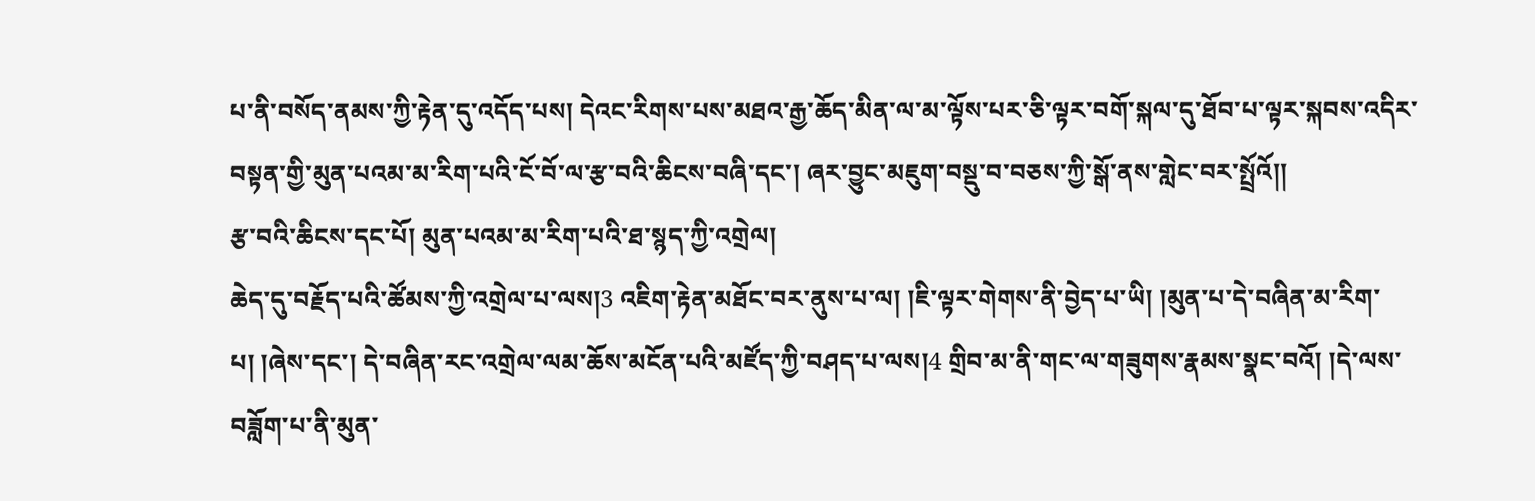པ་ནི་བསོད་ནམས་ཀྱི་རྟེན་དུ་འདོད་པས། དེའང་རིགས་པས་མཐའ་རྒྱ་ཆོད་མིན་ལ་མ་ལྟོས་པར་ཅི་ལྟར་བགོ་སྐལ་དུ་ཐོབ་པ་ལྟར་སྐབས་འདིར་བསྟན་གྱི་མུན་པའམ་མ་རིག་པའི་ངོ་བོ་ལ་རྩ་བའི་ཆིངས་བཞི་དང་། ཞར་བྱུང་མཇུག་བསྡུ་བ་བཅས་ཀྱི་སྒོ་ནས་གླེང་བར་སྤྲོའོ།།
རྩ་བའི་ཆིངས་དང་པོ། མུན་པའམ་མ་རིག་པའི་ཐ་སྙད་ཀྱི་འགྲེལ།
ཆེད་དུ་བརྗོད་པའི་ཚོམས་ཀྱི་འགྲེལ་པ་ལས།3 འཇིག་རྟེན་མཐོང་བར་ནུས་པ་ལ། །ཇི་ལྟར་གེགས་ནི་བྱེད་པ་ཡི། །མུན་པ་དེ་བཞིན་མ་རིག་པ། །ཞེས་དང་། དེ་བཞིན་རང་འགྲེལ་ལམ་ཆོས་མངོན་པའི་མཛོད་ཀྱི་བཤད་པ་ལས།4 གྲིབ་མ་ནི་གང་ལ་གཟུགས་རྣམས་སྣང་བའོ། །དེ་ལས་བཟློག་པ་ནི་མུན་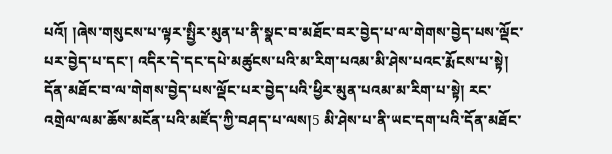པའོ། །ཞེས་གསུངས་པ་ལྟར་སྤྱིར་མུན་པ་ནི་སྣང་བ་མཐོང་བར་བྱེད་པ་ལ་གེགས་བྱེད་པས་ལྡོང་པར་བྱེད་པ་དང་། འདིར་དེ་དང་དཔེ་མཚུངས་པའི་མ་རིག་པའམ་མི་ཤེས་པའང་རྨོངས་པ་སྟེ། དོན་མཐོང་བ་ལ་གེགས་བྱེད་པས་ལྡོང་པར་བྱེད་པའི་ཕྱིར་མུན་པའམ་མ་རིག་པ་སྟེ། རང་འགྲེལ་ལམ་ཆོས་མངོན་པའི་མཛོད་ཀྱི་བཤད་པ་ལས།5 མི་ཤེས་པ་ནི་ཡང་དག་པའི་དོན་མཐོང་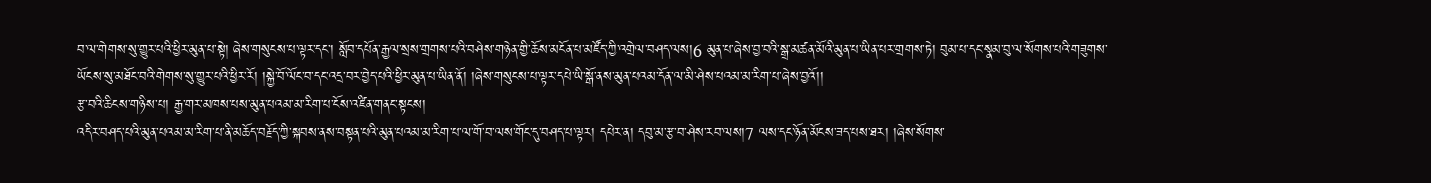བ་ལ་གེགས་སུ་གྱུར་པའི་ཕྱིར་མུན་པ་སྟེ། ཞེས་གསུངས་པ་ལྟར་དང་། སློབ་དཔོན་རྒྱལ་སྲས་གྲགས་པའི་བཤེས་གཉེན་གྱི་ཆོས་མངོན་པ་མཛོད་ཀྱི་འགྲེལ་བཤད་ལས།6 མུན་པ་ཞེས་བྱ་བའི་སྒྲ་མཚན་མོའི་མུན་པ་ཡིན་པར་གྲགས་ཏེ། བུམ་པ་དང་སྣམ་བུ་ལ་སོགས་པའི་གཟུགས་ཡོངས་སུ་མཐོང་བའི་གེགས་སུ་གྱུར་པའི་ཕྱིར་རོ། །སྐྱེ་བོ་ལོང་བ་དང་འདྲ་བར་བྱེད་པའི་ཕྱིར་མུན་པ་ཡིན་ནོ། །ཞེས་གསུངས་པ་ལྟར་དཔེ་ཡི་སྒོ་ནས་མུན་པའམ་དོན་ལ་མི་ཤེས་པའམ་མ་རིག་པ་ཞེས་བྱའོ།།
རྩ་བའི་ཆིངས་གཉིས་པ། རྒྱ་གར་མཁས་པས་མུན་པའམ་མ་རིག་པ་ངོས་འཛིན་གནང་སྟངས།
འདིར་བཤད་པའི་མུན་པའམ་མ་རིག་པ་ནི་མཆོད་བརྗོད་ཀྱི་སྐབས་ནས་བསྟན་པའི་མུན་པའམ་མ་རིག་པ་ལ་གོ་བ་ལས་གོང་དུ་བཤད་པ་ལྟར། དཔེར་ན། དབུ་མ་རྩ་བ་ཤེས་རབ་ལས།7 ལས་དང་ཉོན་མོངས་ཟད་པས་ཐར། །ཞེས་སོགས་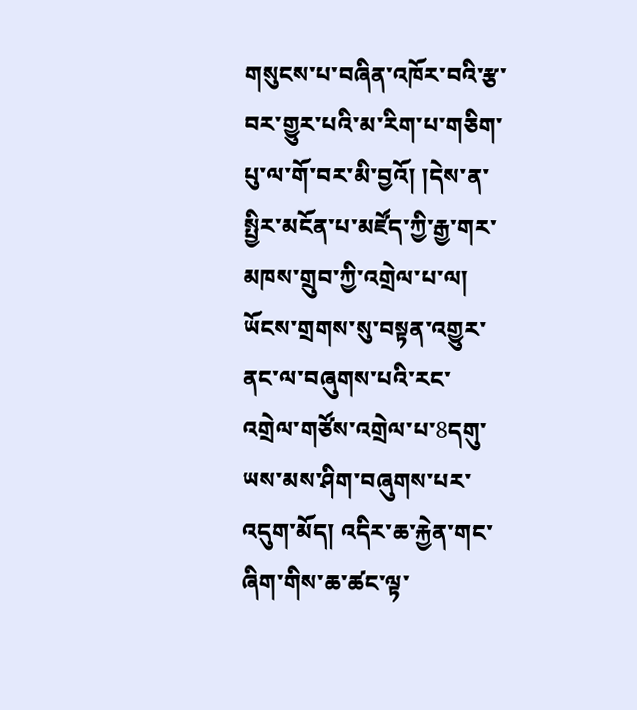གསུངས་པ་བཞིན་འཁོར་བའི་རྩ་བར་གྱུར་པའི་མ་རིག་པ་གཅིག་པུ་ལ་གོ་བར་མི་བྱའོ། །དེས་ན་སྤྱིར་མངོན་པ་མཛོད་ཀྱི་རྒྱ་གར་མཁས་གྲུབ་ཀྱི་འགྲེལ་པ་ལ། ཡོངས་གྲགས་སུ་བསྟན་འགྱུར་ནང་ལ་བཞུགས་པའི་རང་འགྲེལ་གཙོས་འགྲེལ་པ་8དགུ་ཡས་མས་ཤིག་བཞུགས་པར་འདུག་མོད། འདིར་ཆ་རྐྱེན་གང་ཞིག་གིས་ཆ་ཚང་ལྟ་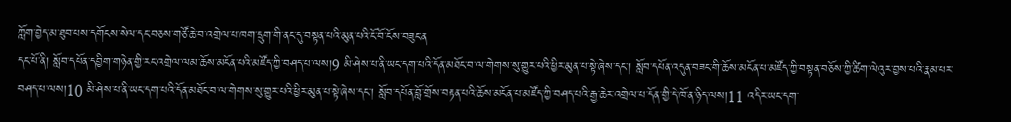ཀློག་བྱེད་མ་ཐུབ་པས་དགོངས་སེལ་དང་བཅས་གཙོ་ཆེ་བ་འགྲེལ་པ་ཁག་དྲུག་གི་ནང་དུ་བསྟན་པའི་མུན་པའི་ངོ་བོ་ངོས་བཟུང་ན
དང་པོ་ནི། སློབ་དཔོན་དབྱིག་གཉེན་གྱི་རང་འགྲེལ་ལམ་ཆོས་མངོན་པའི་མཛོད་ཀྱི་བཤད་པ་ལས།9 མི་ཤེས་པ་ནི་ཡང་དག་པའི་དོན་མཐོང་བ་ལ་གེགས་སུ་གྱུར་པའི་ཕྱིར་མུན་པ་སྟེ་ཞེས་དང་། སློབ་དཔོན་འདུན་བཟང་གི་ཆོས་མངོན་པ་མཛོད་ཀྱི་བསྟན་བཅོས་ཀྱི་ཚིག་ལེའུར་བྱས་པའི་རྣམ་པར་བཤད་པ་ལས།10 མི་ཤེས་པ་ནི་ཡང་དག་པའི་དོན་མཐོང་བ་ལ་གེགས་སུ་གྱུར་པའི་ཕྱིར་མུན་པ་སྟེ་ཞེས་དང་། སློབ་དཔོན་བློ་གྲོས་བརྟན་པའི་ཆོས་མངོན་པ་མཛོད་ཀྱི་བཤད་པའི་རྒྱ་ཆེར་འགྲེལ་པ་དོན་གྱི་དེ་ཁོ་ན་ཉིད་ལས།11 འདིར་ཡང་དག་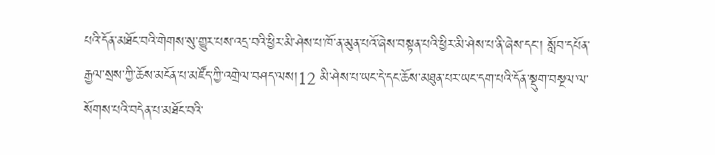པའི་དོན་མཐོང་བའི་གེགས་སུ་གྱུར་པས་འདྲ་བའི་ཕྱིར་མི་ཤེས་པ་ཁོ་ན་མུན་པའོ་ཞེས་བསྟན་པའི་ཕྱིར་མི་ཤེས་པ་ནི་ཞེས་དང་། སློབ་དཔོན་རྒྱལ་སྲས་ཀྱི་ཆོས་མངོན་པ་མཛོད་ཀྱི་འགྲེལ་བཤད་ལས།12 མི་ཤེས་པ་ཡང་དེ་དང་ཆོས་མཐུན་པར་ཡང་དག་པའི་དོན་སྡུག་བསྔལ་ལ་སོགས་པའི་བདེན་པ་མཐོང་བའི་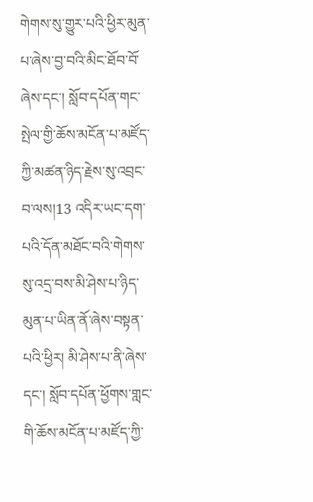གེགས་སུ་གྱུར་པའི་ཕྱིར་མུན་པ་ཞེས་བྱ་བའི་མིང་ཐོབ་བོ་ཞེས་དང་། སློབ་དཔོན་གང་སྤེལ་གྱི་ཆོས་མངོན་པ་མཛོད་ཀྱི་མཚན་ཉིད་རྗེས་སུ་འབྲང་བ་ལས།13 འདིར་ཡང་དག་པའི་དོན་མཐོང་བའི་གེགས་སུ་འདྲ་བས་མི་ཤེས་པ་ཉིད་མུན་པ་ཡིན་ནོ་ཞེས་བསྟན་པའི་ཕྱིར། མི་ཤེས་པ་ནི་ཞེས་དང་། སློབ་དཔོན་ཕྱོགས་གླང་གི་ཆོས་མངོན་པ་མཛོད་ཀྱི་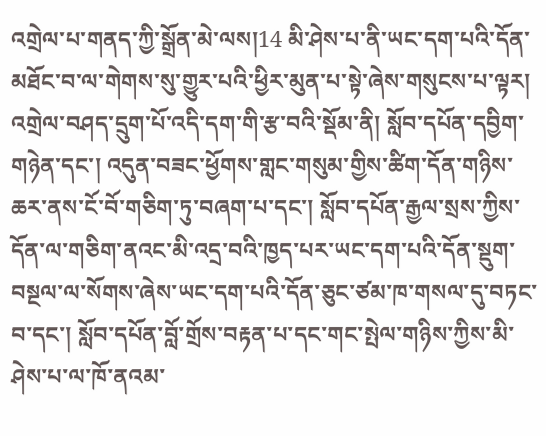འགྲེལ་པ་གནད་ཀྱི་སྒྲོན་མེ་ལས།14 མི་ཤེས་པ་ནི་ཡང་དག་པའི་དོན་མཐོང་བ་ལ་གེགས་སུ་གྱུར་པའི་ཕྱིར་མུན་པ་སྟེ་ཞེས་གསུངས་པ་ལྟར། འགྲེལ་བཤད་དྲུག་པོ་འདི་དག་གི་རྩ་བའི་སྡོམ་ནི། སློབ་དཔོན་དབྱིག་གཉེན་དང་། འདུན་བཟང་ཕྱོགས་གླང་གསུམ་གྱིས་ཚིག་དོན་གཉིས་ཆར་ནས་ངོ་བོ་གཅིག་ཏུ་བཞག་པ་དང་། སློབ་དཔོན་རྒྱལ་སྲས་ཀྱིས་དོན་ལ་གཅིག་ནའང་མི་འདྲ་བའི་ཁྱད་པར་ཡང་དག་པའི་དོན་སྡུག་བསྔལ་ལ་སོགས་ཞེས་ཡང་དག་པའི་དོན་ཅུང་ཙམ་ཁ་གསལ་དུ་བཏང་བ་དང་། སློབ་དཔོན་བློ་གྲོས་བརྟན་པ་དང་གང་སྤེལ་གཉིས་ཀྱིས་མི་ཤེས་པ་ལ་ཁོ་ནའམ་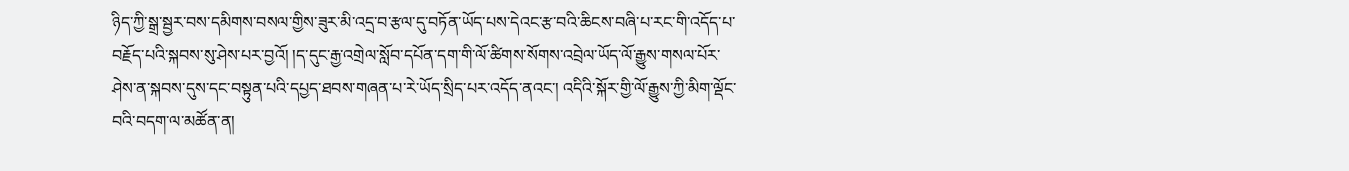ཉིད་ཀྱི་སྒྲ་སྦྱར་བས་དམིགས་བསལ་གྱིས་ཟུར་མི་འདྲ་བ་རྩལ་དུ་བཏོན་ཡོད་པས་དེའང་རྩ་བའི་ཆིངས་བཞི་པ་རང་གི་འདོད་པ་བརྗོད་པའི་སྐབས་སུ་ཤེས་པར་བྱའོ། །ད་དུང་རྒྱ་འགྲེལ་སློབ་དཔོན་དག་གི་ལོ་ཚིགས་སོགས་འབྲེལ་ཡོད་ལོ་རྒྱུས་གསལ་པོར་ཤེས་ན་སྐབས་དུས་དང་བསྟུན་པའི་དཔྱད་ཐབས་གཞན་པ་རེ་ཡོད་སྲིད་པར་འདོད་ནའང་། འདིའི་སྐོར་གྱི་ལོ་རྒྱུས་ཀྱི་མིག་ལྡོང་བའི་བདག་ལ་མཚོན་ན།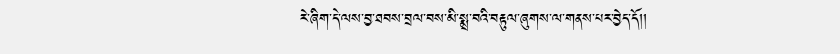རེ་ཞིག་དེ་ལས་བྱ་ཐབས་བྲལ་བས་མི་སྨྲ་བའི་བརྟུལ་ཞུགས་ལ་གནས་པར་བྱེད་དོ།།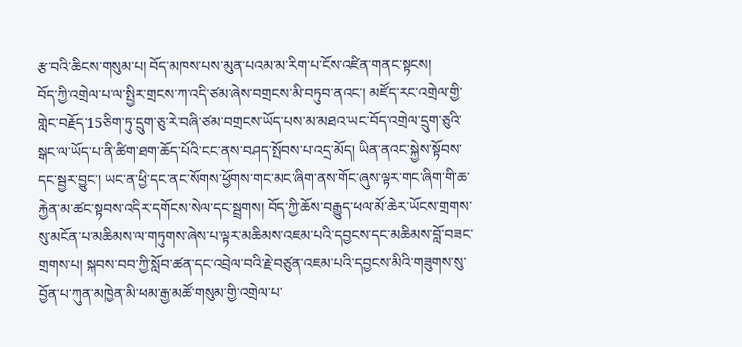རྩ་བའི་ཆིངས་གསུམ་པ། བོད་མཁས་པས་མུན་པའམ་མ་རིག་པ་ངོས་འཛིན་གནང་སྟངས།
བོད་ཀྱི་འགྲེལ་པ་ལ་སྤྱིར་གྲངས་ཀ་འདི་ཙམ་ཞེས་བགྲངས་མི་བཏུབ་ནའང་། མཛོད་རང་འགྲེལ་གྱི་གླེང་བརྗོད་15ཅིག་ཏུ་དྲུག་ཅུ་རེ་བཞི་ཙམ་བགྲངས་ཡོད་པས་མ་མཐའ་ཡང་བོད་འགྲེལ་དྲུག་ཅུའི་སྒང་ལ་ཡོད་པ་ནི་ཚིག་ཐག་ཆོད་པོའི་ངང་ནས་བཤད་སྤོབས་པ་འདྲ་མོད། ཡིན་ནའང་སྐྱེས་སྟོབས་དང་སྦྱར་བྱུང་། ཡང་ན་ཕྱི་དང་ནང་སོགས་ཕྱོགས་གང་མང་ཞིག་ནས་གོང་ཞུས་ལྟར་གང་ཞིག་གི་ཆ་རྐྱེན་མ་ཚང་སྟབས་འདིར་དགོངས་སེལ་དང་སྦྲགས། བོད་ཀྱི་ཆོས་བརྒྱུད་ཕལ་མོ་ཆེར་ཡོངས་གྲགས་སུ་མངོན་པ་མཆིམས་ལ་གཏུགས་ཞེས་པ་ལྟར་མཆིམས་འཇམ་པའི་དབྱངས་དང་མཆིམས་བློ་བཟང་གྲགས་པ། སྐབས་བབ་ཀྱི་སློབ་ཚན་དང་འབྲེལ་བའི་རྗེ་བཙུན་འཇམ་པའི་དབྱངས་མིའི་གཟུགས་སུ་བྱོན་པ་ཀུན་མཁྱེན་མི་ཕམ་རྒྱ་མཚོ་གསུམ་གྱི་འགྲེལ་པ་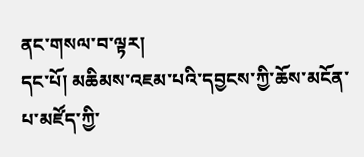ནང་གསལ་བ་ལྟར།
དང་པོ། མཆིམས་འཇམ་པའི་དབྱངས་ཀྱི་ཆོས་མངོན་པ་མཛོད་ཀྱི་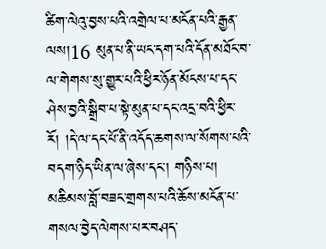ཚིག་ལེའུ་བྱས་པའི་འགྲེལ་པ་མངོན་པའི་རྒྱན་ལས།16 མུན་པ་ནི་ཡང་དག་པའི་དོན་མཐོང་བ་ལ་གེགས་སུ་གྱུར་པའི་ཕྱིར་ཉོན་མོངས་པ་དང་ཤེས་བྱའི་སྒྲིབ་པ་སྟེ་མུན་པ་དང་འདྲ་བའི་ཕྱིར་རོ། །དེ་ལ་དང་པོ་ནི་འདོད་ཆགས་ལ་སོགས་པའི་བདག་ཉིད་ཡིན་ལ་ཞེས་དང་། གཉིས་པ། མཆིམས་བློ་བཟང་གྲགས་པའི་ཆོས་མངོན་པ་གསལ་བྱེད་ལེགས་པར་བཤད་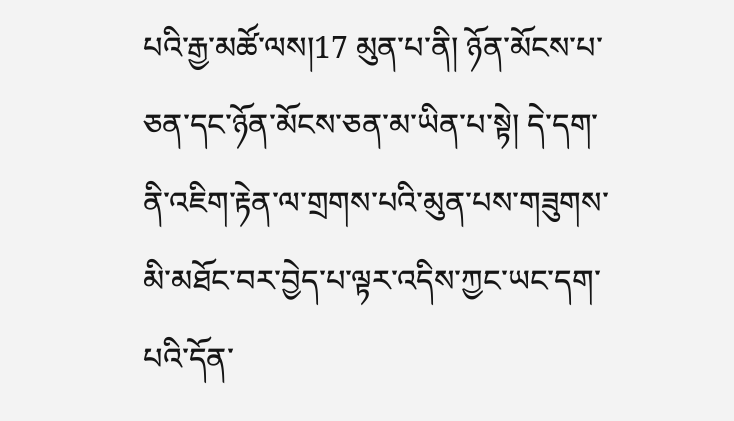པའི་རྒྱ་མཚོ་ལས།17 མུན་པ་ནི། ཉོན་མོངས་པ་ཅན་དང་ཉོན་མོངས་ཅན་མ་ཡིན་པ་སྟེ། དེ་དག་ནི་འཇིག་རྟེན་ལ་གྲགས་པའི་མུན་པས་གཟུགས་མི་མཐོང་བར་བྱེད་པ་ལྟར་འདིས་ཀྱང་ཡང་དག་པའི་དོན་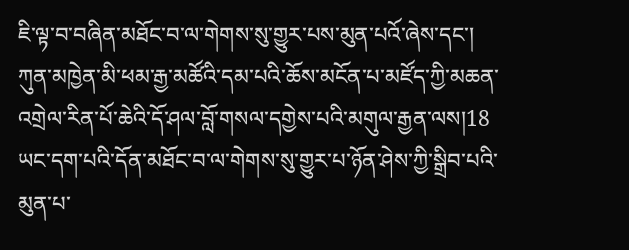ཇི་ལྟ་བ་བཞིན་མཐོང་བ་ལ་གེགས་སུ་གྱུར་པས་མུན་པའོ་ཞེས་དང་། ཀུན་མཁྱེན་མི་ཕམ་རྒྱ་མཚོའི་དམ་པའི་ཆོས་མངོན་པ་མཛོད་ཀྱི་མཆན་འགྲེལ་རིན་པོ་ཆེའི་དོ་ཤལ་བློ་གསལ་དགྱེས་པའི་མགུལ་རྒྱན་ལས།18 ཡང་དག་པའི་དོན་མཐོང་བ་ལ་གེགས་སུ་གྱུར་པ་ཉོན་ཤེས་ཀྱི་སྒྲིབ་པའི་མུན་པ་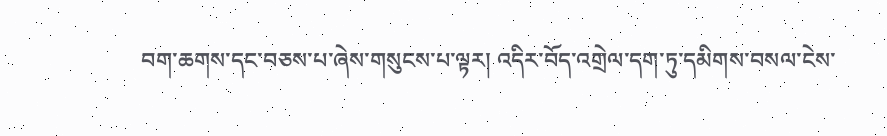བག་ཆགས་དང་བཅས་པ་ཞེས་གསུངས་པ་ལྟར། འདིར་བོད་འགྲེལ་དག་ཏུ་དམིགས་བསལ་ངེས་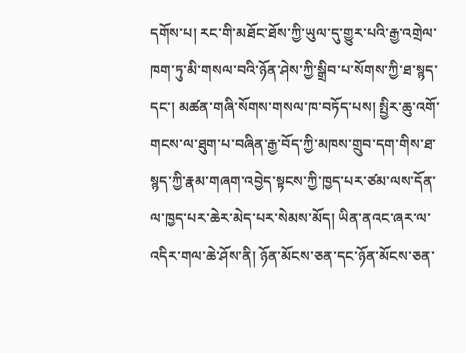དགོས་པ། རང་གི་མཐོང་ཐོས་ཀྱི་ཡུལ་དུ་གྱུར་པའི་རྒྱ་འགྲེལ་ཁག་ཏུ་མི་གསལ་བའི་ཉོན་ཤེས་ཀྱི་སྒྲིབ་པ་སོགས་ཀྱི་ཐ་སྙད་དང་། མཚན་གཞི་སོགས་གསལ་ཁ་བཏོད་པས། སྤྱིར་ཆུ་འགོ་གངས་ལ་ཐུག་པ་བཞིན་རྒྱ་བོད་ཀྱི་མཁས་གྲུབ་དག་གིས་ཐ་སྙད་ཀྱི་རྣམ་གཞག་འབྱེད་སྟངས་ཀྱི་ཁྱད་པར་ཙམ་ལས་དོན་ལ་ཁྱད་པར་ཆེར་མེད་པར་སེམས་མོད། ཡིན་ནའང་ཞར་ལ་འདིར་གལ་ཆེ་ཤོས་ནི། ཉོན་མོངས་ཅན་དང་ཉོན་མོངས་ཅན་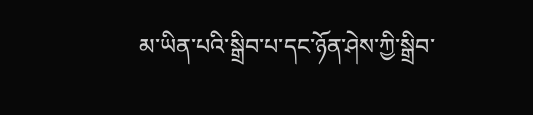མ་ཡིན་པའི་སྒྲིབ་པ་དང་ཉོན་ཤེས་ཀྱི་སྒྲིབ་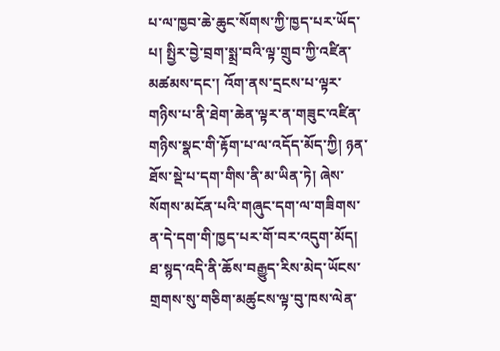པ་ལ་ཁྱབ་ཆེ་ཆུང་སོགས་ཀྱི་ཁྱད་པར་ཡོད་པ། སྤྱིར་བྱེ་བྲག་སྨྲ་བའི་ལྟ་གྲུབ་ཀྱི་འཛིན་མཚམས་དང་། འོག་ནས་དྲངས་པ་ལྟར་གཉིས་པ་ནི་ཐེག་ཆེན་ལྟར་ན་གཟུང་འཛིན་གཉིས་སྣང་གི་རྟོག་པ་ལ་འདོད་མོད་ཀྱི། ཉན་ཐོས་སྡེ་པ་དག་གིས་ནི་མ་ཡིན་ཏེ། ཞེས་སོགས་མངོན་པའི་གཞུང་དག་ལ་གཟིགས་ན་དེ་དག་གི་ཁྱད་པར་གོ་བར་འདུག་མོད། ཐ་སྙད་འདི་ནི་ཆོས་བརྒྱུད་རིས་མེད་ཡོངས་གྲགས་སུ་གཅིག་མཚུངས་ལྟ་བུ་ཁས་ལེན་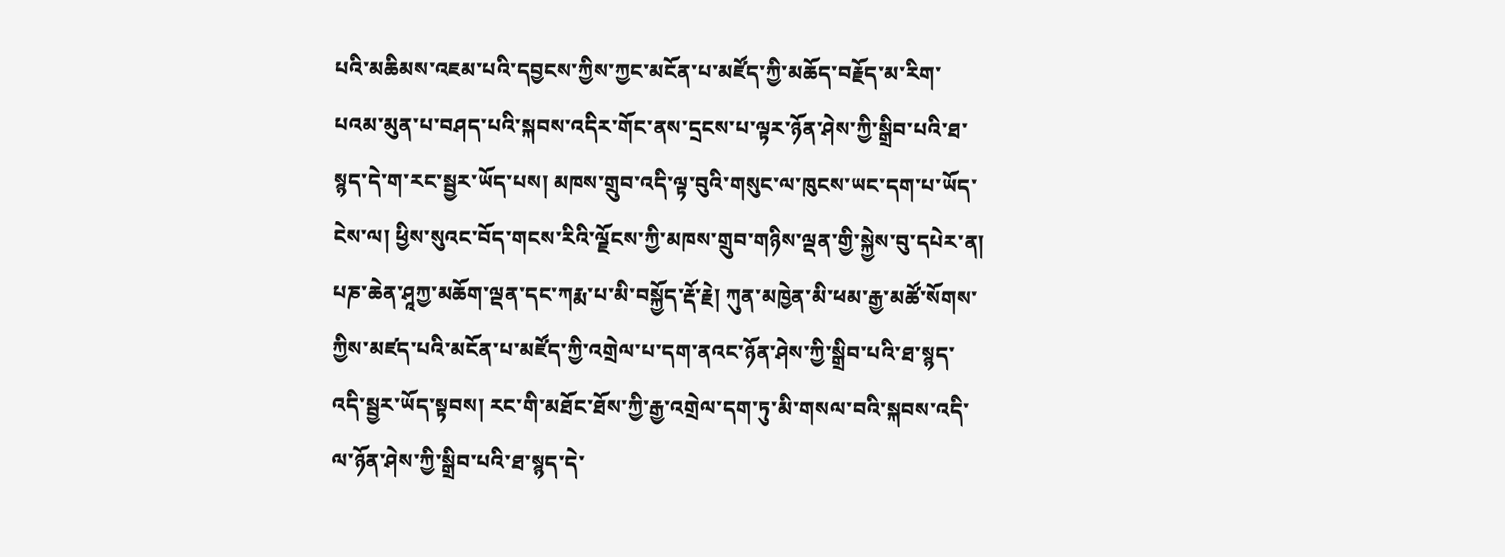པའི་མཆིམས་འཇམ་པའི་དབྱངས་ཀྱིས་ཀྱང་མངོན་པ་མཛོད་ཀྱི་མཆོད་བརྗོད་མ་རིག་པའམ་མུན་པ་བཤད་པའི་སྐབས་འདིར་གོང་ནས་དྲངས་པ་ལྟར་ཉོན་ཤེས་ཀྱི་སྒྲིབ་པའི་ཐ་སྙད་དེ་ག་རང་སྦྱར་ཡོད་པས། མཁས་གྲུབ་འདི་ལྟ་བུའི་གསུང་ལ་ཁུངས་ཡང་དག་པ་ཡོད་ངེས་ལ། ཕྱིས་སུའང་བོད་གངས་རིའི་ལྗོངས་ཀྱི་མཁས་གྲུབ་གཉིས་ལྡན་གྱི་སྐྱེས་བུ་དཔེར་ན། པཎ་ཆེན་ཤཱཀྱ་མཆོག་ལྡན་དང་ཀརྨ་པ་མི་བསྐྱོད་རྡོ་རྗེ། ཀུན་མཁྱེན་མི་ཕམ་རྒྱ་མཚོ་སོགས་ཀྱིས་མཛད་པའི་མངོན་པ་མཛོད་ཀྱི་འགྲེལ་པ་དག་ནའང་ཉོན་ཤེས་ཀྱི་སྒྲིབ་པའི་ཐ་སྙད་འདི་སྦྱར་ཡོད་སྟབས། རང་གི་མཐོང་ཐོས་ཀྱི་རྒྱ་འགྲེལ་དག་ཏུ་མི་གསལ་བའི་སྐབས་འདི་ལ་ཉོན་ཤེས་ཀྱི་སྒྲིབ་པའི་ཐ་སྙད་དེ་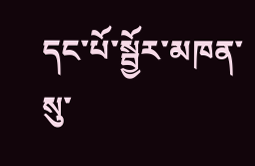དང་པོ་སྦྱོར་མཁན་སུ་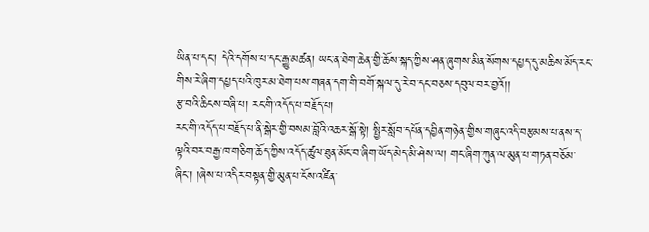ཡིན་པ་དང་། དེའི་དགོས་པ་དང་རྒྱུ་མཚན། ཡང་ན་ཐེག་ཆེན་གྱི་ཆོས་སྐད་ཀྱིས་ཤན་ཞུགས་མིན་སོགས་དཔྱད་དུ་མཆིས་མོད་རང་གིས་རེ་ཞིག་དཔྱད་པའི་ཁུར་མ་ཐེག་པས་གཞན་དག་གི་བགོ་སྐལ་དུ་རེ་བ་དང་བཅས་དབུལ་བར་བྱའོ།།
རྩ་བའི་ཆིངས་བཞི་པ། རང་གི་འདོད་པ་བརྗོད་པ།
རང་གི་འདོད་པ་བརྗོད་པ་ནི་སྒེར་གྱི་བསམ་བློའི་འཆར་སྒོ་སྟེ། སྤྱིར་སློབ་དཔོན་དབྱིན་གཉེན་གྱིས་གཞུང་འདི་བརྩམས་པ་ནས་ད་ལྟའི་བར་བརྒྱ་ཁ་གཅིག་ཆོད་ཀྱིས་འདོད་ཚུལ་ཐུན་མོང་བ་ཞིག་ཡོད་མེད་མི་ཤེས་ལ། གང་ཞིག་ཀུན་ལ་མུན་པ་གཏན་བཅོམ་ཞིང་། །ཞེས་པ་འདིར་བསྟན་གྱི་མུན་པ་ངོས་འཛིན་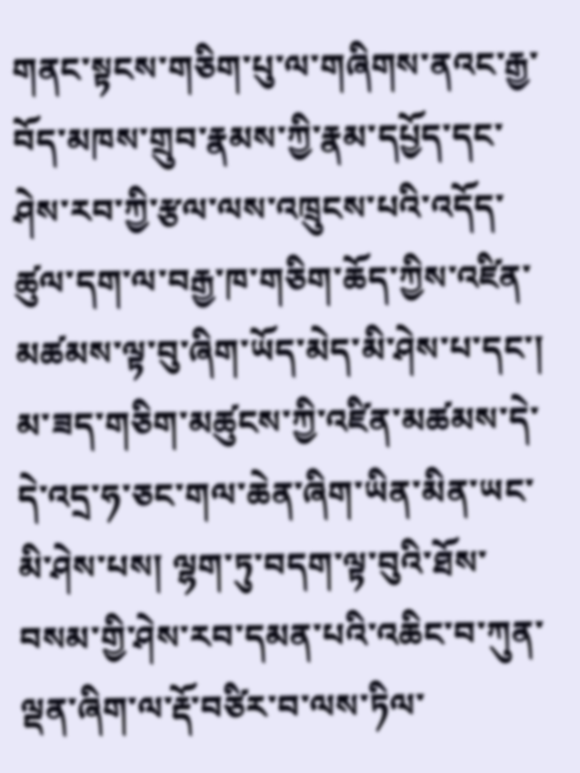གནང་སྟངས་གཅིག་པུ་ལ་གཞིགས་ནའང་རྒྱ་བོད་མཁས་གྲུབ་རྣམས་ཀྱི་རྣམ་དཔྱོད་དང་ཤེས་རབ་ཀྱི་རྩལ་ལས་འཁྲུངས་པའི་འདོད་ཚུལ་དག་ལ་བརྒྱ་ཁ་གཅིག་ཆོད་ཀྱིས་འཛིན་མཚམས་ལྟ་བུ་ཞིག་ཡོད་མེད་མི་ཤེས་པ་དང་། མ་ཟད་གཅིག་མཚུངས་ཀྱི་འཛིན་མཚམས་དེ་དེ་འདྲ་ཧ་ཅང་གལ་ཆེན་ཞིག་ཡིན་མིན་ཡང་མི་ཤེས་པས། ལྷག་ཏུ་བདག་ལྟ་བུའི་ཐོས་བསམ་གྱི་ཤེས་རབ་དམན་པའི་འཆིང་བ་ཀུན་ལྡན་ཞིག་ལ་རྡོ་བཙིར་བ་ལས་ཏིལ་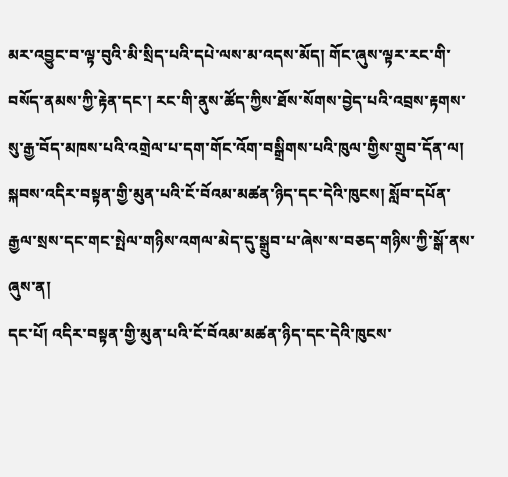མར་འབྱུང་བ་ལྟ་བུའི་མི་སྲིད་པའི་དཔེ་ལས་མ་འདས་མོད། གོང་ཞུས་ལྟར་རང་གི་བསོད་ནམས་ཀྱི་རྟེན་དང་། རང་གི་ནུས་ཚོད་ཀྱིས་ཐོས་སོགས་བྱེད་པའི་འབྲས་རྟགས་སུ་རྒྱ་བོད་མཁས་པའི་འགྲེལ་པ་དག་གོང་འོག་བསྒྲིགས་པའི་ཁུལ་གྱིས་གྲུབ་དོན་ལ། སྐབས་འདིར་བསྟན་གྱི་མུན་པའི་ངོ་བོའམ་མཚན་ཉིད་དང་དེའི་ཁུངས། སློབ་དཔོན་རྒྱལ་སྲས་དང་གང་སྤེལ་གཉིས་འགལ་མེད་དུ་སྒྲུབ་པ་ཞེས་ས་བཅད་གཉིས་ཀྱི་སྒོ་ནས་ཞུས་ན།
དང་པོ། འདིར་བསྟན་གྱི་མུན་པའི་ངོ་བོའམ་མཚན་ཉིད་དང་དེའི་ཁུངས་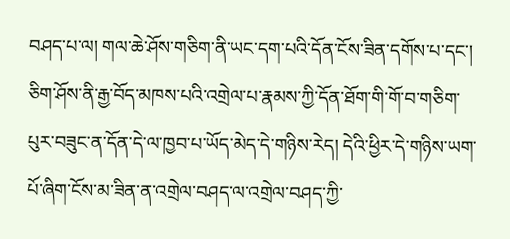བཤད་པ་ལ། གལ་ཆེ་ཤོས་གཅིག་ནི་ཡང་དག་པའི་དོན་ངོས་ཟིན་དགོས་པ་དང་། ཅིག་ཤོས་ནི་རྒྱ་བོད་མཁས་པའི་འགྲེལ་པ་རྣམས་ཀྱི་དོན་ཐོག་གི་གོ་བ་གཅིག་པུར་བཟུང་ན་དོན་དེ་ལ་ཁྱབ་པ་ཡོད་མེད་དེ་གཉིས་རེད། དེའི་ཕྱིར་དེ་གཉིས་ཡག་པོ་ཞིག་ངོས་མ་ཟིན་ན་འགྲེལ་བཤད་ལ་འགྲེལ་བཤད་ཀྱི་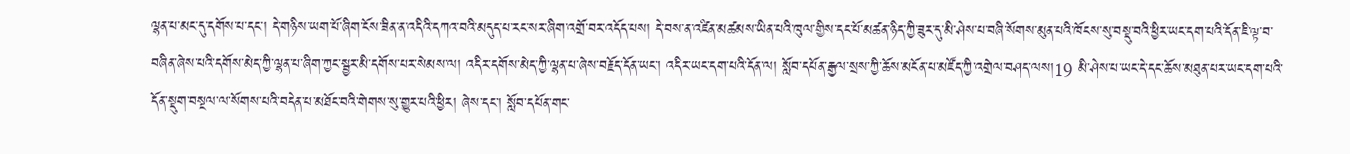ལྷན་པ་མང་དུ་དགོས་པ་དང་། དེ་གཉིས་ཡག་པོ་ཞིག་ངོས་ཟིན་ན་འདིའི་དཀའ་བའི་མདུད་པ་རང་སར་ཞིག་འགྲོ་བར་འདོད་པས། དེ་བས་ན་འཛིན་མཚམས་ཡིན་པའི་ཁུལ་གྱིས་དང་པོ་མཚན་ཉིད་ཀྱི་ཟུར་དུ་མི་ཤེས་པ་བཞི་སོགས་མུན་པའི་ཁོངས་སུ་བསྡུ་བའི་ཕྱིར་ཡང་དག་པའི་དོན་ཇི་ལྟ་བ་བཞིན་ཞེས་པའི་དགོས་མེད་ཀྱི་ལྷན་པ་ཞིག་ཀྱང་སྦྱར་མི་དགོས་པར་སེམས་ལ། འདིར་དགོས་མེད་ཀྱི་ལྷན་པ་ཞེས་བརྗོད་དོན་ཡང་། འདིར་ཡང་དག་པའི་དོན་ལ། སློབ་དཔོན་རྒྱལ་སྲས་ཀྱི་ཆོས་མངོན་པ་མཛོད་ཀྱི་འགྲེལ་བཤད་ལས།19 མི་ཤེས་པ་ཡང་དེ་དང་ཆོས་མཐུན་པར་ཡང་དག་པའི་དོན་སྡུག་བསྔལ་ལ་སོགས་པའི་བདེན་པ་མཐོང་བའི་གེགས་སུ་གྱུར་པའི་ཕྱིར། ཞེས་དང་། སློབ་དཔོན་གང་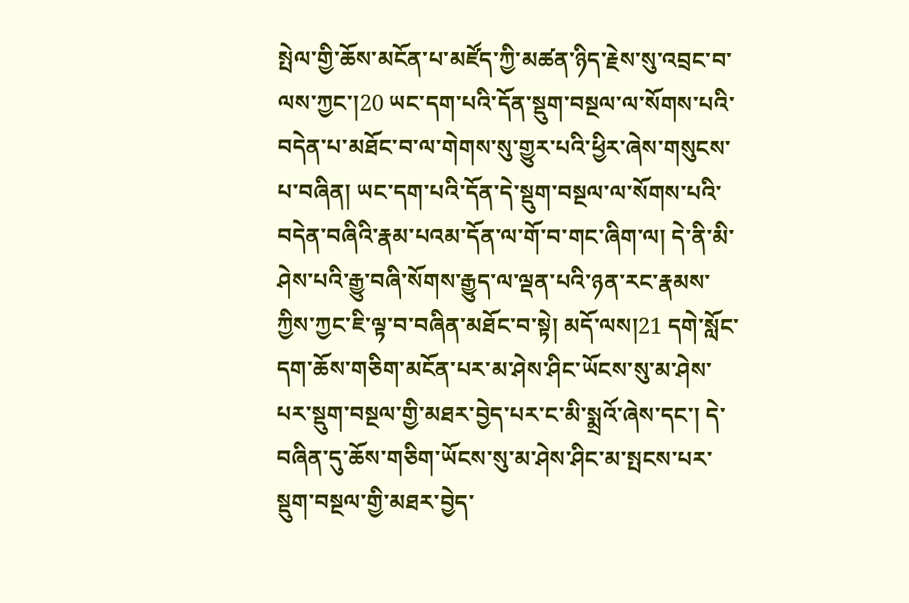སྤེལ་གྱི་ཆོས་མངོན་པ་མཛོད་ཀྱི་མཚན་ཉིད་རྗེས་སུ་འབྲང་བ་ལས་ཀྱང་།20 ཡང་དག་པའི་དོན་སྡུག་བསྔལ་ལ་སོགས་པའི་བདེན་པ་མཐོང་བ་ལ་གེགས་སུ་གྱུར་པའི་ཕྱིར་ཞེས་གསུངས་པ་བཞིན། ཡང་དག་པའི་དོན་དེ་སྡུག་བསྔལ་ལ་སོགས་པའི་བདེན་བཞིའི་རྣམ་པའམ་དོན་ལ་གོ་བ་གང་ཞིག་ལ། དེ་ནི་མི་ཤེས་པའི་རྒྱུ་བཞི་སོགས་རྒྱུད་ལ་ལྡན་པའི་ཉན་རང་རྣམས་ཀྱིས་ཀྱང་ཇི་ལྟ་བ་བཞིན་མཐོང་བ་སྟེ། མདོ་ལས།21 དགེ་སློང་དག་ཆོས་གཅིག་མངོན་པར་མ་ཤེས་ཤིང་ཡོངས་སུ་མ་ཤེས་པར་སྡུག་བསྔལ་གྱི་མཐར་བྱེད་པར་ང་མི་སྨྲའོ་ཞེས་དང་། དེ་བཞིན་དུ་ཆོས་གཅིག་ཡོངས་སུ་མ་ཤེས་ཤིང་མ་སྤངས་པར་སྡུག་བསྔལ་གྱི་མཐར་བྱེད་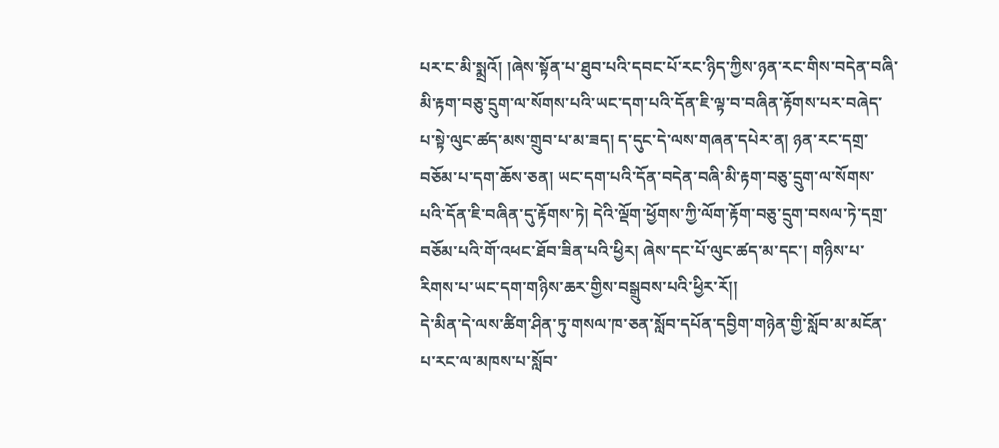པར་ང་མི་སྨྲའོ། །ཞེས་སྟོན་པ་ཐུབ་པའི་དབང་པོ་རང་ཉིད་ཀྱིས་ཉན་རང་གིས་བདེན་བཞི་མི་རྟག་བཅུ་དྲུག་ལ་སོགས་པའི་ཡང་དག་པའི་དོན་ཇི་ལྟ་བ་བཞིན་རྟོགས་པར་བཞེད་པ་སྟེ་ལུང་ཚད་མས་གྲུབ་པ་མ་ཟད། ད་དུང་དེ་ལས་གཞན་དཔེར་ན། ཉན་རང་དགྲ་བཅོམ་པ་དག་ཆོས་ཅན། ཡང་དག་པའི་དོན་བདེན་བཞི་མི་རྟག་བཅུ་དྲུག་ལ་སོགས་པའི་དོན་ཇི་བཞིན་དུ་རྟོགས་ཏེ། དེའི་ལྡོག་ཕྱོགས་ཀྱི་ལོག་རྟོག་བཅུ་དྲུག་བསལ་ཏེ་དགྲ་བཅོམ་པའི་གོ་འཕང་ཐོབ་ཟིན་པའི་ཕྱིར། ཞེས་དང་པོ་ལུང་ཚད་མ་དང་། གཉིས་པ་རིགས་པ་ཡང་དག་གཉིས་ཆར་གྱིས་བསྒྲུབས་པའི་ཕྱིར་རོ།།
དེ་མིན་དེ་ལས་ཚིག་ཤིན་ཏུ་གསལ་ཁ་ཅན་སློབ་དཔོན་དབྱིག་གཉེན་གྱི་སློབ་མ་མངོན་པ་རང་ལ་མཁས་པ་སློབ་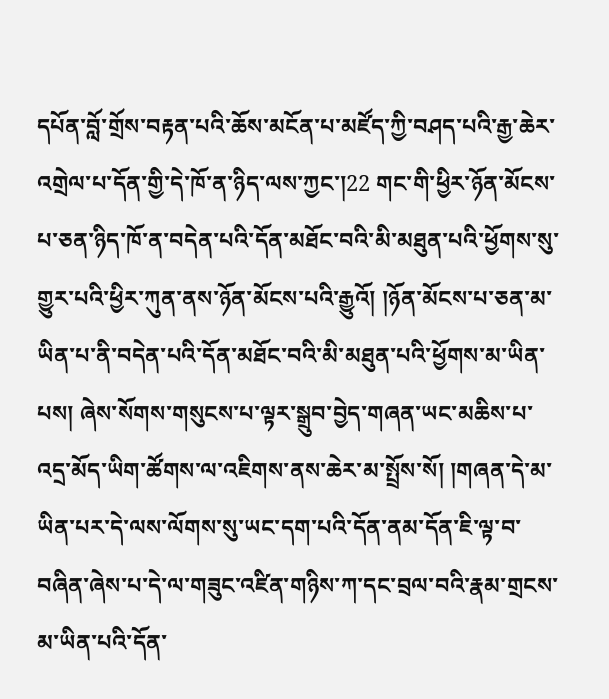དཔོན་བློ་གྲོས་བརྟན་པའི་ཆོས་མངོན་པ་མཛོད་ཀྱི་བཤད་པའི་རྒྱ་ཆེར་འགྲེལ་པ་དོན་གྱི་དེ་ཁོ་ན་ཉིད་ལས་ཀྱང་།22 གང་གི་ཕྱིར་ཉོན་མོངས་པ་ཅན་ཉིད་ཁོ་ན་བདེན་པའི་དོན་མཐོང་བའི་མི་མཐུན་པའི་ཕྱོགས་སུ་གྱུར་པའི་ཕྱིར་ཀུན་ནས་ཉོན་མོངས་པའི་རྒྱུའོ། །ཉོན་མོངས་པ་ཅན་མ་ཡིན་པ་ནི་བདེན་པའི་དོན་མཐོང་བའི་མི་མཐུན་པའི་ཕྱོགས་མ་ཡིན་པས། ཞེས་སོགས་གསུངས་པ་ལྟར་སྒྲུབ་བྱེད་གཞན་ཡང་མཆིས་པ་འདྲ་མོད་ཡིག་ཚོགས་ལ་འཇིགས་ནས་ཆེར་མ་སྤྲོས་སོ། །གཞན་དེ་མ་ཡིན་པར་དེ་ལས་ལོགས་སུ་ཡང་དག་པའི་དོན་ནམ་དོན་ཇི་ལྟ་བ་བཞིན་ཞེས་པ་དེ་ལ་གཟུང་འཛིན་གཉིས་ཀ་དང་བྲལ་བའི་རྣམ་གྲངས་མ་ཡིན་པའི་དོན་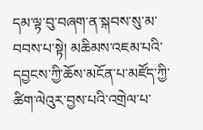དམ་ལྟ་བུ་བཞག་ན་སྐབས་སུ་མ་བབས་པ་སྟེ། མཆིམས་འཇམ་པའི་དབྱངས་ཀྱི་ཆོས་མངོན་པ་མཛོད་ཀྱི་ཚིག་ལེའུར་བྱས་པའི་འགྲེལ་པ་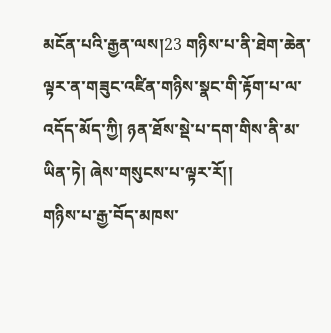མངོན་པའི་རྒྱན་ལས།23 གཉིས་པ་ནི་ཐེག་ཆེན་ལྟར་ན་གཟུང་འཛིན་གཉིས་སྣང་གི་རྟོག་པ་ལ་འདོད་མོད་ཀྱི། ཉན་ཐོས་སྡེ་པ་དག་གིས་ནི་མ་ཡིན་ཏེ། ཞེས་གསུངས་པ་ལྟར་རོ།།
གཉིས་པ་རྒྱ་བོད་མཁས་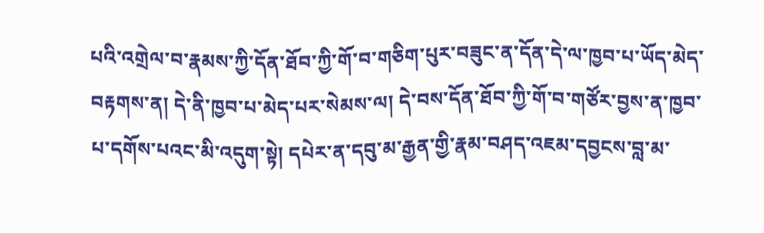པའི་འགྲེལ་བ་རྣམས་ཀྱི་དོན་ཐོབ་ཀྱི་གོ་བ་གཅིག་པུར་བཟུང་ན་དོན་དེ་ལ་ཁྱབ་པ་ཡོད་མེད་བརྟགས་ན། དེ་ནི་ཁྱབ་པ་མེད་པར་སེམས་ལ། དེ་བས་དོན་ཐོབ་ཀྱི་གོ་བ་གཙོར་བྱས་ན་ཁྱབ་པ་དགོས་པའང་མི་འདུག་སྟེ། དཔེར་ན་དབུ་མ་རྒྱན་གྱི་རྣམ་བཤད་འཇམ་དབྱངས་བླ་མ་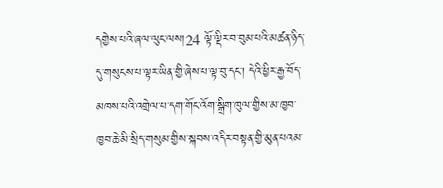དགྱེས་པའི་ཞལ་ལུང་ལས།24 ལྟོ་ལྡིར་བ་བུམ་པའི་མཚན་ཉིད་དུ་གསུངས་པ་ལྟར་ཡིན་གྱི་ཞེས་པ་ལྟ་བུ་དང་། དེའི་ཕྱིར་རྒྱ་བོད་མཁས་པའི་འགྲེལ་པ་དག་གོང་འོག་སྒྲིག་ཁུལ་གྱིས་མ་ཁྱབ་ཁྱབ་ཆེ་མི་སྲིད་གསུམ་གྱིས་སྐབས་འདིར་བསྟན་གྱི་མུན་པའམ་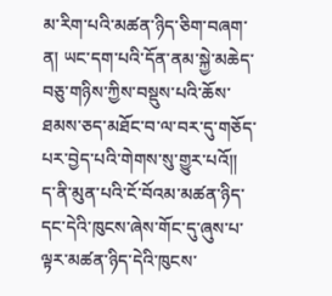མ་རིག་པའི་མཚན་ཉིད་ཅིག་བཞག་ན། ཡང་དག་པའི་དོན་ནམ་སྐྱེ་མཆེད་བཅུ་གཉིས་ཀྱིས་བསྡུས་པའི་ཆོས་ཐམས་ཅད་མཐོང་བ་ལ་བར་དུ་གཅོད་པར་བྱེད་པའི་གེགས་སུ་གྱུར་པའོ།།
ད་ནི་མུན་པའི་ངོ་བོའམ་མཚན་ཉིད་དང་དེའི་ཁུངས་ཞེས་གོང་དུ་ཞུས་པ་ལྟར་མཚན་ཉིད་དེའི་ཁུངས་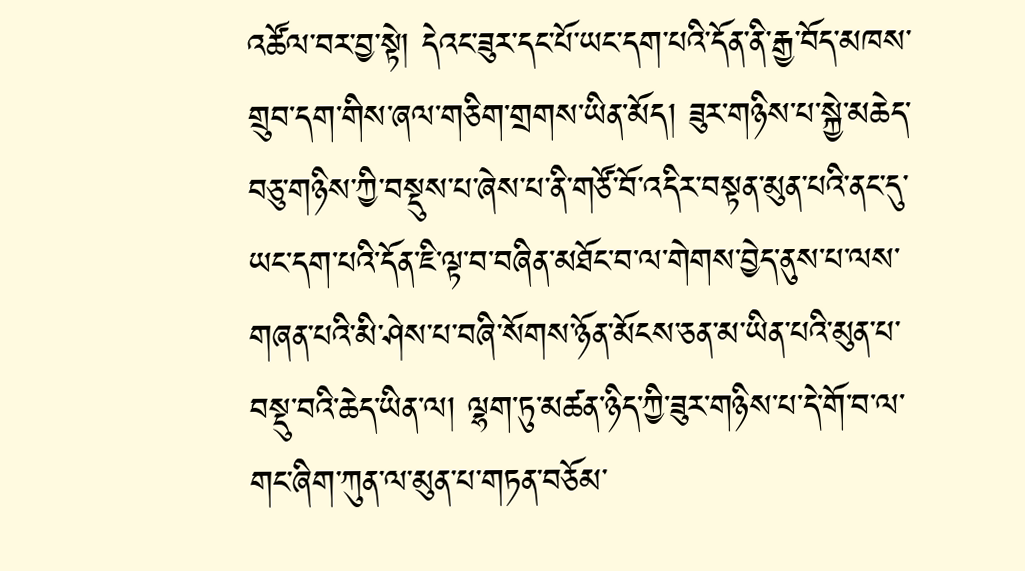འཚོལ་བར་བྱ་སྟེ། དེའང་ཟུར་དང་པོ་ཡང་དག་པའི་དོན་ནི་རྒྱ་བོད་མཁས་གྲུབ་དག་གིས་ཞལ་གཅིག་གྲགས་ཡིན་མོད། ཟུར་གཉིས་པ་སྐྱེ་མཆེད་བཅུ་གཉིས་ཀྱི་བསྡུས་པ་ཞེས་པ་ནི་གཙོ་བོ་འདིར་བསྟན་མུན་པའི་ནང་དུ་ཡང་དག་པའི་དོན་ཇི་ལྟ་བ་བཞིན་མཐོང་བ་ལ་གེགས་བྱེད་ནུས་པ་ལས་གཞན་པའི་མི་ཤེས་པ་བཞི་སོགས་ཉོན་མོངས་ཅན་མ་ཡིན་པའི་མུན་པ་བསྡུ་བའི་ཆེད་ཡིན་ལ། ལྷག་ཏུ་མཚན་ཉིད་ཀྱི་ཟུར་གཉིས་པ་དེ་གོ་བ་ལ་གང་ཞིག་ཀུན་ལ་མུན་པ་གཏན་བཅོམ་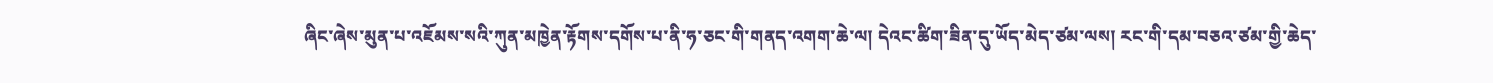ཞིང་ཞེས་མུན་པ་འཇོམས་སའི་ཀུན་མཁྱེན་རྟོགས་དགོས་པ་ནི་ཧ་ཅང་གི་གནད་འགག་ཆེ་ལ། དེའང་ཚིག་ཟིན་དུ་ཡོད་མེད་ཙམ་ལས། རང་གི་དམ་བཅའ་ཙམ་གྱི་ཆེད་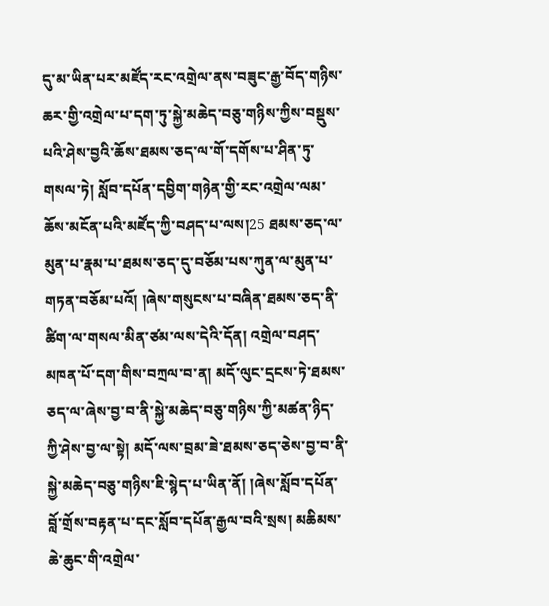དུ་མ་ཡིན་པར་མཛོད་རང་འགྲེལ་ནས་བཟུང་རྒྱ་བོད་གཉིས་ཆར་གྱི་འགྲེལ་པ་དག་ཏུ་སྐྱེ་མཆེད་བཅུ་གཉིས་ཀྱིས་བསྡུས་པའི་ཤེས་བྱའི་ཆོས་ཐམས་ཅད་ལ་གོ་དགོས་པ་ཤིན་ཏུ་གསལ་ཏེ། སློབ་དཔོན་དབྱིག་གཉེན་གྱི་རང་འགྲེལ་ལམ་ཆོས་མངོན་པའི་མཛོད་ཀྱི་བཤད་པ་ལས།25 ཐམས་ཅད་ལ་མུན་པ་རྣམ་པ་ཐམས་ཅད་དུ་བཅོམ་པས་ཀུན་ལ་མུན་པ་གཏན་བཅོམ་པའོ། །ཞེས་གསུངས་པ་བཞིན་ཐམས་ཅད་ནི་ཚིག་ལ་གསལ་མིན་ཙམ་ལས་དེའི་དོན། འགྲེལ་བཤད་མཁན་པོ་དག་གིས་བཀྲལ་བ་ན། མདོ་ལུང་དྲངས་ཏེ་ཐམས་ཅད་ལ་ཞེས་བྱ་བ་ནི་སྐྱེ་མཆེད་བཅུ་གཉིས་ཀྱི་མཚན་ཉིད་ཀྱི་ཤེས་བྱ་ལ་སྟེ། མདོ་ལས་བྲམ་ཟེ་ཐམས་ཅད་ཅེས་བྱ་བ་ནི་སྐྱེ་མཆེད་བཅུ་གཉིས་ཇི་སྙེད་པ་ཡིན་ནོ། །ཞེས་སློབ་དཔོན་བློ་གྲོས་བརྟན་པ་དང་སློབ་དཔོན་རྒྱལ་བའི་སྲས། མཆིམས་ཆེ་ཆུང་གི་འགྲེལ་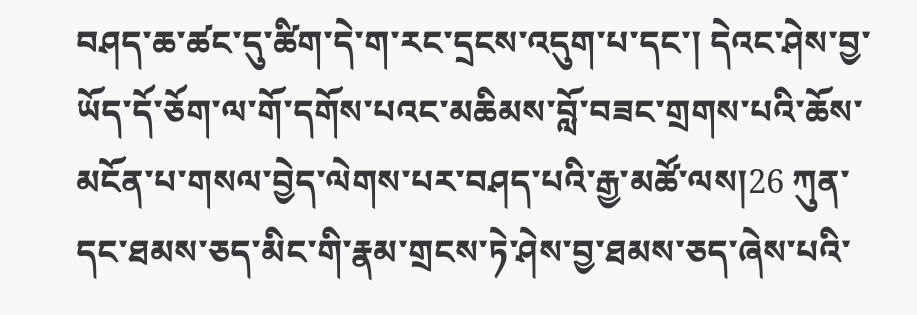བཤད་ཆ་ཚང་དུ་ཚིག་དེ་ག་རང་དྲངས་འདུག་པ་དང་། དེའང་ཤེས་བྱ་ཡོད་དོ་ཅོག་ལ་གོ་དགོས་པའང་མཆིམས་བློ་བཟང་གྲགས་པའི་ཆོས་མངོན་པ་གསལ་བྱེད་ལེགས་པར་བཤད་པའི་རྒྱ་མཚོ་ལས།26 ཀུན་དང་ཐམས་ཅད་མིང་གི་རྣམ་གྲངས་ཏེ་ཤེས་བྱ་ཐམས་ཅད་ཞེས་པའི་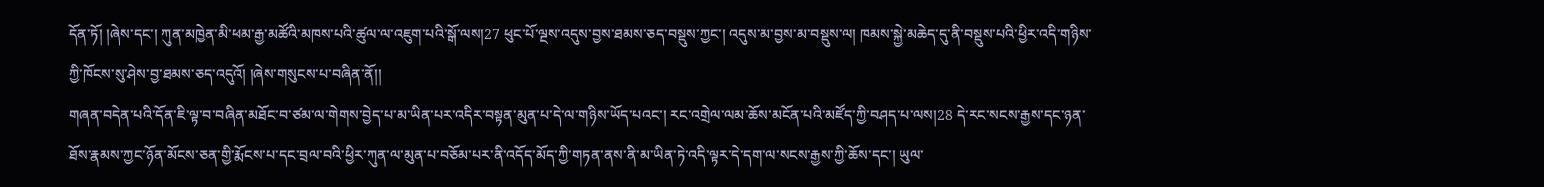དོན་ཏོ། །ཞེས་དང་། ཀུན་མཁྱེན་མི་ཕམ་རྒྱ་མཚོའི་མཁས་པའི་ཚུལ་ལ་འཇུག་པའི་སྒོ་ལས།27 ཕུང་པོ་ལྔས་འདུས་བྱས་ཐམས་ཅད་བསྡུས་ཀྱང་། འདུས་མ་བྱས་མ་བསྡུས་ལ། ཁམས་སྐྱེ་མཆེད་དུ་ནི་བསྡུས་པའི་ཕྱིར་འདི་གཉིས་ཀྱི་ཁོངས་སུ་ཤེས་བྱ་ཐམས་ཅད་འདུའོ། །ཞེས་གསུངས་པ་བཞིན་ནོ།།
གཞན་བདེན་པའི་དོན་ཇི་ལྟ་བ་བཞིན་མཐོང་བ་ཙམ་ལ་གེགས་བྱེད་པ་མ་ཡིན་པར་འདིར་བསྟན་མུན་པ་དེ་ལ་གཉིས་ཡོད་པའང་། རང་འགྲེལ་ལམ་ཆོས་མངོན་པའི་མཛོད་ཀྱི་བཤད་པ་ལས།28 དེ་རང་སངས་རྒྱས་དང་ཉན་ཐོས་རྣམས་ཀྱང་ཉོན་མོངས་ཅན་གྱི་རྨོངས་པ་དང་བྲལ་བའི་ཕྱིར་ཀུན་ལ་མུན་པ་བཅོམ་པར་ནི་འདོད་མོད་ཀྱི་གཏན་ནས་ནི་མ་ཡིན་ཏེ་འདི་ལྟར་དེ་དག་ལ་སངས་རྒྱས་ཀྱི་ཆོས་དང་། ཡུལ་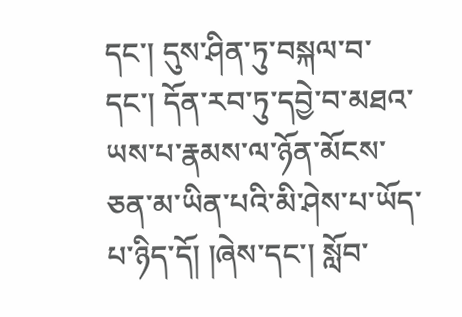དང་། དུས་ཤིན་ཏུ་བསྐལ་བ་དང་། དོན་རབ་ཏུ་དབྱེ་བ་མཐའ་ཡས་པ་རྣམས་ལ་ཉོན་མོངས་ཅན་མ་ཡིན་པའི་མི་ཤེས་པ་ཡོད་པ་ཉིད་དོ། །ཞེས་དང་། སློབ་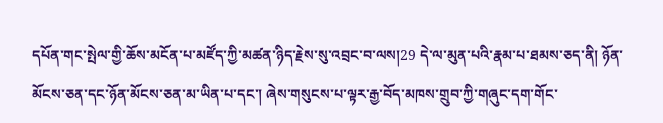དཔོན་གང་སྤེལ་གྱི་ཆོས་མངོན་པ་མཛོད་ཀྱི་མཚན་ཉིད་རྗེས་སུ་འབྲང་བ་ལས།29 དེ་ལ་མུན་པའི་རྣམ་པ་ཐམས་ཅད་ནི། ཉོན་མོངས་ཅན་དང་ཉོན་མོངས་ཅན་མ་ཡིན་པ་དང་། ཞེས་གསུངས་པ་ལྟར་རྒྱ་བོད་མཁས་གྲུབ་ཀྱི་གཞུང་དག་གོང་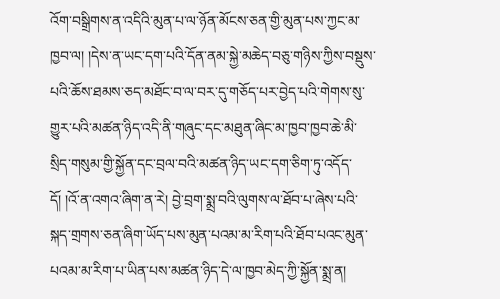འོག་བསྒྲིགས་ན་འདིའི་མུན་པ་ལ་ཉོན་མོངས་ཅན་གྱི་མུན་པས་ཀྱང་མ་ཁྱབ་ལ། །དེས་ན་ཡང་དག་པའི་དོན་ནམ་སྐྱེ་མཆེད་བཅུ་གཉིས་ཀྱིས་བསྡུས་པའི་ཆོས་ཐམས་ཅད་མཐོང་བ་ལ་བར་དུ་གཅོད་པར་བྱེད་པའི་གེགས་སུ་གྱུར་པའི་མཚན་ཉིད་འདི་ནི་གཞུང་དང་མཐུན་ཞིང་མ་ཁྱབ་ཁྱབ་ཆེ་མི་སྲིད་གསུམ་གྱི་སྐྱོན་དང་བྲལ་བའི་མཚན་ཉིད་ཡང་དག་ཅིག་ཏུ་འདོད་དོ། །འོ་ན་འགའ་ཞིག་ན་རེ། བྱེ་བྲག་སྨྲ་བའི་ལུགས་ལ་ཐོབ་པ་ཞེས་པའི་སྐད་གྲགས་ཅན་ཞིག་ཡོད་པས་མུན་པའམ་མ་རིག་པའི་ཐོབ་པའང་མུན་པའམ་མ་རིག་པ་ཡིན་པས་མཚན་ཉིད་དེ་ལ་ཁྱབ་མེད་ཀྱི་སྐྱོན་སྨྲ་ན།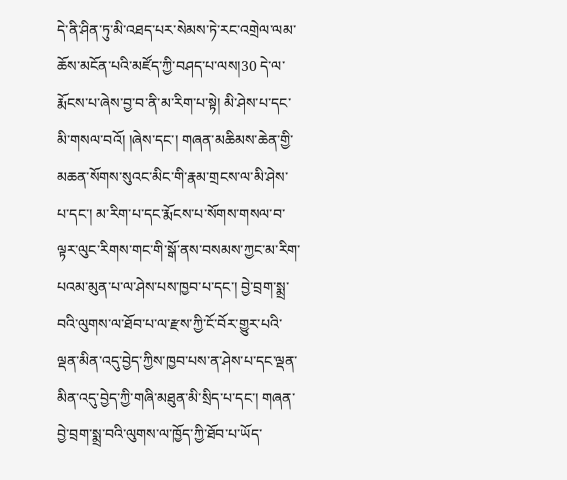དེ་ནི་ཤིན་ཏུ་མི་འཐད་པར་སེམས་ཏེ་རང་འགྲེལ་ལམ་ཆོས་མངོན་པའི་མཛོད་ཀྱི་བཤད་པ་ལས།30 དེ་ལ་རྨོངས་པ་ཞེས་བྱ་བ་ནི་མ་རིག་པ་སྟེ། མི་ཤེས་པ་དང་མི་གསལ་བའོ། །ཞེས་དང་། གཞན་མཆིམས་ཆེན་གྱི་མཆན་སོགས་སུའང་མིང་གི་རྣམ་གྲངས་ལ་མི་ཤེས་པ་དང་། མ་རིག་པ་དང་རྨོངས་པ་སོགས་གསལ་བ་ལྟར་ལུང་རིགས་གང་གི་སྒོ་ནས་བསམས་ཀྱང་མ་རིག་པའམ་མུན་པ་ལ་ཤེས་པས་ཁྱབ་པ་དང་། བྱེ་བྲག་སྨྲ་བའི་ལུགས་ལ་ཐོབ་པ་ལ་རྫས་ཀྱི་ངོ་བོར་གྱུར་པའི་ལྡན་མིན་འདུ་བྱེད་ཀྱིས་ཁྱབ་པས་ན་ཤེས་པ་དང་ལྡན་མིན་འདུ་བྱེད་ཀྱི་གཞི་མཐུན་མི་སྲིད་པ་དང་། གཞན་བྱེ་བྲག་སྨྲ་བའི་ལུགས་ལ་ཁྱོད་ཀྱི་ཐོབ་པ་ཡོད་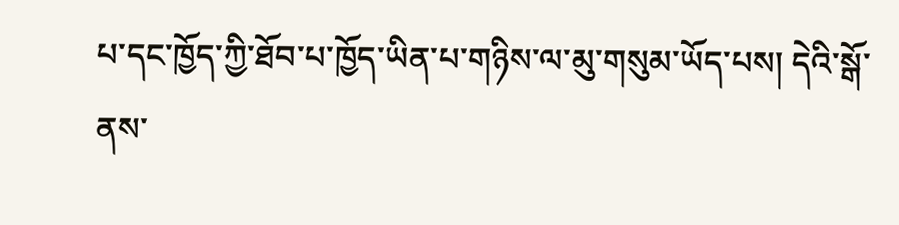པ་དང་ཁྱོད་ཀྱི་ཐོབ་པ་ཁྱོད་ཡིན་པ་གཉིས་ལ་མུ་གསུམ་ཡོད་པས། དེའི་སྒོ་ནས་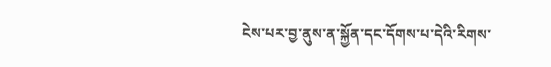ངེས་པར་བྱ་ནུས་ན་སྐྱོན་དང་དོགས་པ་དེའི་རིགས་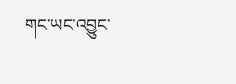གང་ཡང་འབྱུང་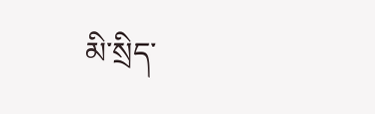མི་སྲིད་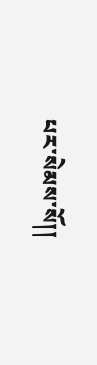པར་སེམས་སོ།།